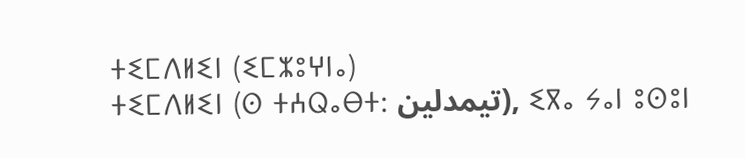ⵜⵉⵎⴷⵍⵉⵏ (ⵉⵎⵣⵓⵖⵏⴰ)
ⵜⵉⵎⴷⵍⵉⵏ (ⵙ ⵜⵄⵕⴰⴱⵜ: تيمدلين), ⵉⴳⴰ ⵢⴰⵏ ⵓⵙⵓⵏ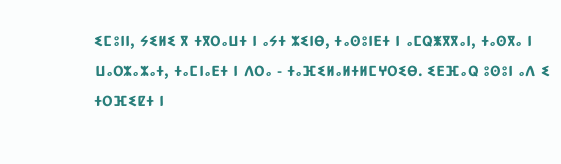ⵉⵎⵓⵏⵏ, ⵢⵉⵍⵉ ⴳ ⵜⴳⵔⴰⵡⵜ ⵏ ⴰⵢⵜ ⵣⵉⵏⴱ, ⵜⴰⵙⵓⵏⴹⵜ ⵏ ⴰⵎⵕⵥⴳⴳⴰⵏ, ⵜⴰⵙⴳⴰ ⵏ ⵡⴰⵔⵣⴰⵣⴰⵜ, ⵜⴰⵎⵏⴰⴹⵜ ⵏ ⴷⵔⴰ - ⵜⴰⴼⵉⵍⴰⵍⵜⵍⵎⵖⵔⵉⴱ. ⵉⴹⴼⴰⵕ ⵓⵙⵓⵏ ⴰⴷ ⵉ ⵜⵔⴼⵉⵇⵜ ⵏ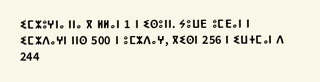ⵉⵎⵣⵓⵖⵏⴰ ⵏⵏⴰ ⴳ ⵍⵍⴰⵏ 1 ⵏ ⵉⵙⵓⵏⵏ. ⵢⵓⵡⴹ ⵓⵎⴹⴰⵏ ⵏ ⵉⵎⵣⴷⴰⵖⵏ ⵏⵏⵙ 500 ⵏ ⵓⵎⵣⴷⴰⵖ, ⴳⵉⵙⵏ 256 ⵏ ⵉⵡⵜⵎⴰⵏ ⴷ 244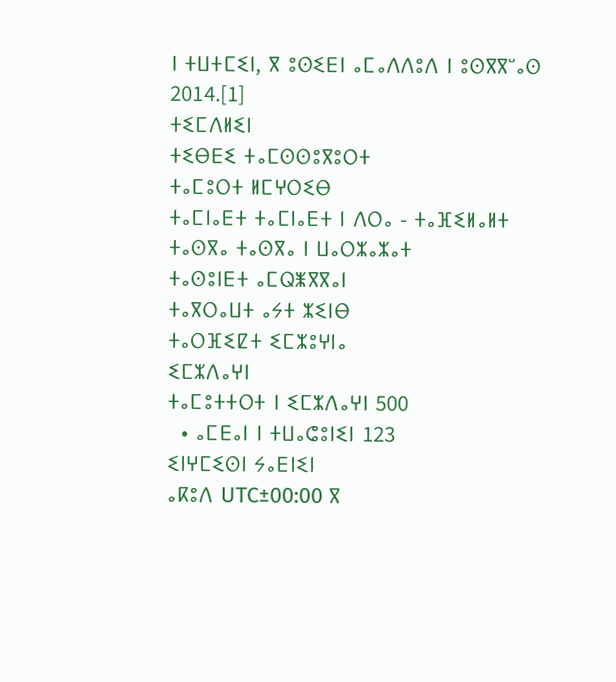ⵏ ⵜⵡⵜⵎⵉⵏ, ⴳ ⵓⵙⵉⴹⵏ ⴰⵎⴰⴷⴷⵓⴷ ⵏ ⵓⵙⴳⴳⵯⴰⵙ 2014.[1]
ⵜⵉⵎⴷⵍⵉⵏ
ⵜⵉⴱⴹⵉ ⵜⴰⵎⵙⵙⵓⴳⵓⵔⵜ
ⵜⴰⵎⵓⵔⵜ ⵍⵎⵖⵔⵉⴱ
ⵜⴰⵎⵏⴰⴹⵜ ⵜⴰⵎⵏⴰⴹⵜ ⵏ ⴷⵔⴰ - ⵜⴰⴼⵉⵍⴰⵍⵜ
ⵜⴰⵙⴳⴰ ⵜⴰⵙⴳⴰ ⵏ ⵡⴰⵔⵣⴰⵣⴰⵜ
ⵜⴰⵙⵓⵏⴹⵜ ⴰⵎⵕⵥⴳⴳⴰⵏ
ⵜⴰⴳⵔⴰⵡⵜ ⴰⵢⵜ ⵣⵉⵏⴱ
ⵜⴰⵔⴼⵉⵇⵜ ⵉⵎⵣⵓⵖⵏⴰ
ⵉⵎⵣⴷⴰⵖⵏ
ⵜⴰⵎⵓⵜⵜⵔⵜ ⵏ ⵉⵎⵣⴷⴰⵖⵏ 500
  • ⴰⵎⴹⴰⵏ ⵏ ⵜⵡⴰⵛⵓⵏⵉⵏ 123
ⵉⵏⵖⵎⵉⵙⵏ ⵢⴰⴹⵏⵉⵏ
ⴰⴽⵓⴷ UTC±00:00 ⴳ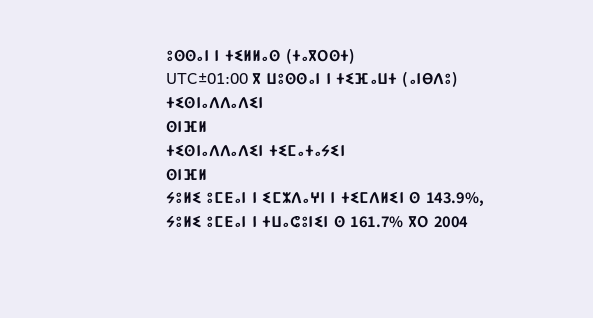ⵓⵙⵙⴰⵏ ⵏ ⵜⵉⵍⵍⴰⵙ (ⵜⴰⴳⵔⵙⵜ)
UTC±01:00 ⴳ ⵡⵓⵙⵙⴰⵏ ⵏ ⵜⵉⴼⴰⵡⵜ (ⴰⵏⴱⴷⵓ)
ⵜⵉⵙⵏⴰⴷⴷⴰⴷⵉⵏ
ⵙⵏⴼⵍ
ⵜⵉⵙⵏⴰⴷⴷⴰⴷⵉⵏ ⵜⵉⵎⴰⵜⴰⵢⵉⵏ
ⵙⵏⴼⵍ
ⵢⵓⵍⵉ ⵓⵎⴹⴰⵏ ⵏ ⵉⵎⵣⴷⴰⵖⵏ ⵏ ⵜⵉⵎⴷⵍⵉⵏ ⵙ 143.9%, ⵢⵓⵍⵉ ⵓⵎⴹⴰⵏ ⵏ ⵜⵡⴰⵛⵓⵏⵉⵏ ⵙ 161.7% ⴳⵔ 2004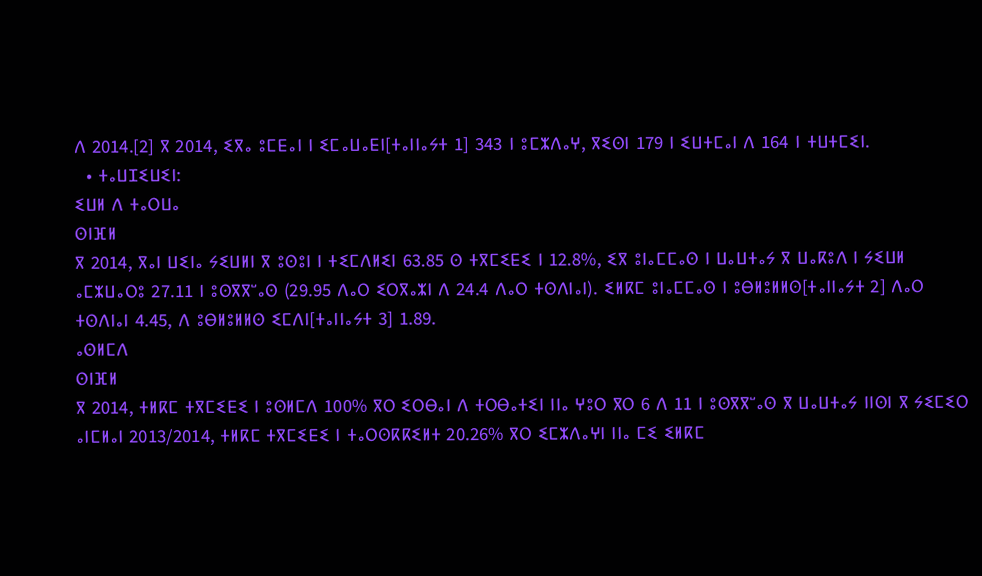ⴷ 2014.[2] ⴳ 2014, ⵉⴳⴰ ⵓⵎⴹⴰⵏ ⵏ ⵉⵎⴰⵡⴰⴹⵏ[ⵜⴰⵏⵏⴰⵢⵜ 1] 343 ⵏ ⵓⵎⵣⴷⴰⵖ, ⴳⵉⵙⵏ 179 ⵏ ⵉⵡⵜⵎⴰⵏ ⴷ 164 ⵏ ⵜⵡⵜⵎⵉⵏ.
  • ⵜⴰⵡⵊⵉⵡⵉⵏ:
ⵉⵡⵍ ⴷ ⵜⴰⵔⵡⴰ
ⵙⵏⴼⵍ
ⴳ 2014, ⴳⴰⵏ ⵡⵉⵏⴰ ⵢⵉⵡⵍⵏ ⴳ ⵓⵙⵓⵏ ⵏ ⵜⵉⵎⴷⵍⵉⵏ 63.85 ⵙ ⵜⴳⵎⵉⴹⵉ ⵏ 12.8%, ⵉⴳ ⵓⵏⴰⵎⵎⴰⵙ ⵏ ⵡⴰⵡⵜⴰⵢ ⴳ ⵡⴰⴽⵓⴷ ⵏ ⵢⵉⵡⵍ ⴰⵎⵣⵡⴰⵔⵓ 27.11 ⵏ ⵓⵙⴳⴳⵯⴰⵙ (29.95 ⴷⴰⵔ ⵉⵔⴳⴰⵣⵏ ⴷ 24.4 ⴷⴰⵔ ⵜⵙⴷⵏⴰⵏ). ⵉⵍⴽⵎ ⵓⵏⴰⵎⵎⴰⵙ ⵏ ⵓⴱⵍⵓⵍⵍⵙ[ⵜⴰⵏⵏⴰⵢⵜ 2] ⴷⴰⵔ ⵜⵙⴷⵏⴰⵏ 4.45, ⴷ ⵓⴱⵍⵓⵍⵍⵙ ⵉⵎⴷⵏ[ⵜⴰⵏⵏⴰⵢⵜ 3] 1.89.
ⴰⵙⵍⵎⴷ
ⵙⵏⴼⵍ
ⴳ 2014, ⵜⵍⴽⵎ ⵜⴳⵎⵉⴹⵉ ⵏ ⵓⵙⵍⵎⴷ 100% ⴳⵔ ⵉⵔⴱⴰⵏ ⴷ ⵜⵔⴱⴰⵜⵉⵏ ⵏⵏⴰ ⵖⵓⵔ ⴳⵔ 6 ⴷ 11 ⵏ ⵓⵙⴳⴳⵯⴰⵙ ⴳ ⵡⴰⵡⵜⴰⵢ ⵏⵏⵙⵏ ⴳ ⵢⵉⵎⵉⵔ ⴰⵏⵎⵍⴰⵏ 2013/2014, ⵜⵍⴽⵎ ⵜⴳⵎⵉⴹⵉ ⵏ ⵜⴰⵔⵙⴽⴽⵉⵍⵜ 20.26% ⴳⵔ ⵉⵎⵣⴷⴰⵖⵏ ⵏⵏⴰ ⵎⵉ ⵉⵍⴽⵎ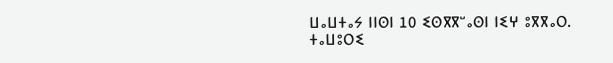ⵡⴰⵡⵜⴰⵢ ⵏⵏⵙⵏ 10 ⵉⵙⴳⴳⵯⴰⵙⵏ ⵏⵉⵖ ⵓⴳⴳⴰⵔ.
ⵜⴰⵡⵓⵔⵉ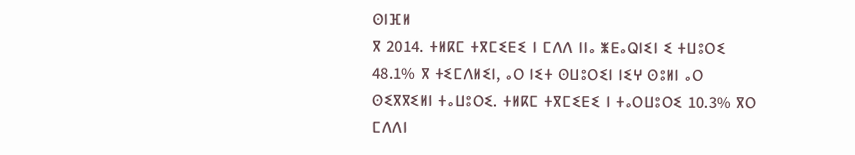ⵙⵏⴼⵍ
ⴳ 2014. ⵜⵍⴽⵎ ⵜⴳⵎⵉⴹⵉ ⵏ ⵎⴷⴷ ⵏⵏⴰ ⵥⴹⴰⵕⵏⵉⵏ ⵉ ⵜⵡⵓⵔⵉ 48.1% ⴳ ⵜⵉⵎⴷⵍⵉⵏ, ⴰⵔ ⵏⵉⵜ ⵙⵡⵓⵔⵉⵏ ⵏⵉⵖ ⵙⵓⵍⵏ ⴰⵔ ⵙⵉⴳⴳⵉⵍⵏ ⵜⴰⵡⵓⵔⵉ. ⵜⵍⴽⵎ ⵜⴳⵎⵉⴹⵉ ⵏ ⵜⴰⵔⵡⵓⵔⵉ 10.3% ⴳⵔ ⵎⴷⴷⵏ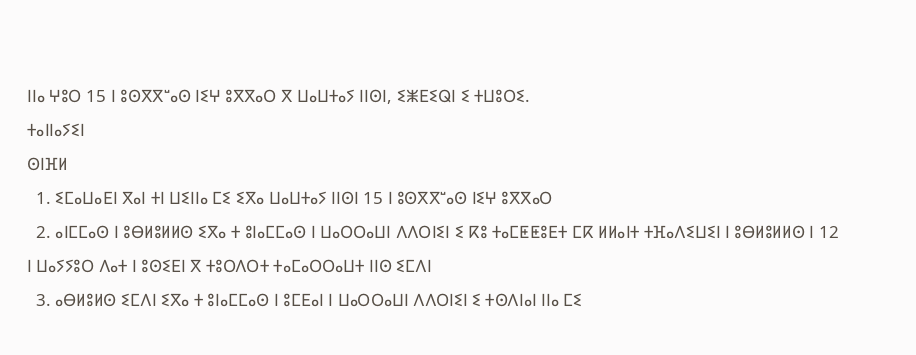ⵏⵏⴰ ⵖⵓⵔ 15 ⵏ ⵓⵙⴳⴳⵯⴰⵙ ⵏⵉⵖ ⵓⴳⴳⴰⵔ ⴳ ⵡⴰⵡⵜⴰⵢ ⵏⵏⵙⵏ, ⵉⵥⴹⵉⵕⵏ ⵉ ⵜⵡⵓⵔⵉ.
ⵜⴰⵏⵏⴰⵢⵉⵏ
ⵙⵏⴼⵍ
  1. ⵉⵎⴰⵡⴰⴹⵏ ⴳⴰⵏ ⵜⵏ ⵡⵉⵏⵏⴰ ⵎⵉ ⵉⴳⴰ ⵡⴰⵡⵜⴰⵢ ⵏⵏⵙⵏ 15 ⵏ ⵓⵙⴳⴳⵯⴰⵙ ⵏⵉⵖ ⵓⴳⴳⴰⵔ
  2. ⴰⵏⵎⵎⴰⵙ ⵏ ⵓⴱⵍⵓⵍⵍⵙ ⵉⴳⴰ ⵜ ⵓⵏⴰⵎⵎⴰⵙ ⵏ ⵡⴰⵔⵔⴰⵡⵏ ⴷⴷⵔⵏⵉⵏ ⵉ ⴽⵓ ⵜⴰⵎⵟⵟⵓⴹⵜ ⵎⴽ ⵍⵍⴰⵏⵜ ⵜⴼⴰⴷⵉⵡⵉⵏ ⵏ ⵓⴱⵍⵓⵍⵍⵙ ⵏ 12 ⵏ ⵡⴰⵢⵢⵓⵔ ⴷⴰⵜ ⵏ ⵓⵙⵉⴹⵏ ⴳ ⵜⵓⵔⴷⵔⵜ ⵜⴰⵎⴰⵔⵔⴰⵡⵜ ⵏⵏⵙ ⵉⵎⴷⵏ
  3. ⴰⴱⵍⵓⵍⵙ ⵉⵎⴷⵏ ⵉⴳⴰ ⵜ ⵓⵏⴰⵎⵎⴰⵙ ⵏ ⵓⵎⴹⴰⵏ ⵏ ⵡⴰⵔⵔⴰⵡⵏ ⴷⴷⵔⵏⵉⵏ ⵉ ⵜⵙⴷⵏⴰⵏ ⵏⵏⴰ ⵎⵉ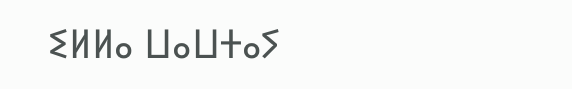ⵉⵍⵍⴰ ⵡⴰⵡⵜⴰⵢ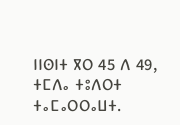ⵏⵏⵙⵏⵜ ⴳⵔ 45 ⴷ 49, ⵜⵎⴷⴰ ⵜⵓⴷⵔⵜ ⵜⴰⵎⴰⵔⵔⴰⵡⵜ.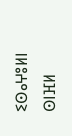ⵉⵙⴰⵖⵓⵍⵏ
ⵙⵏⴼⵍ